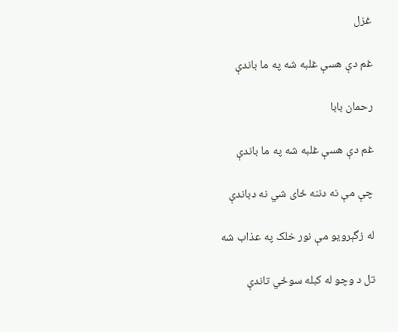غزل

غم دې هسې غلبه شه په ما باندې

رحمان بابا

غم دې هسې غلبه شه په ما باندې

چې مې نه دننه ځای شي نه دباندې

له زگېرويو مې نور خلک په عذاب شه

تل د وچو له کبله سوځي تاندې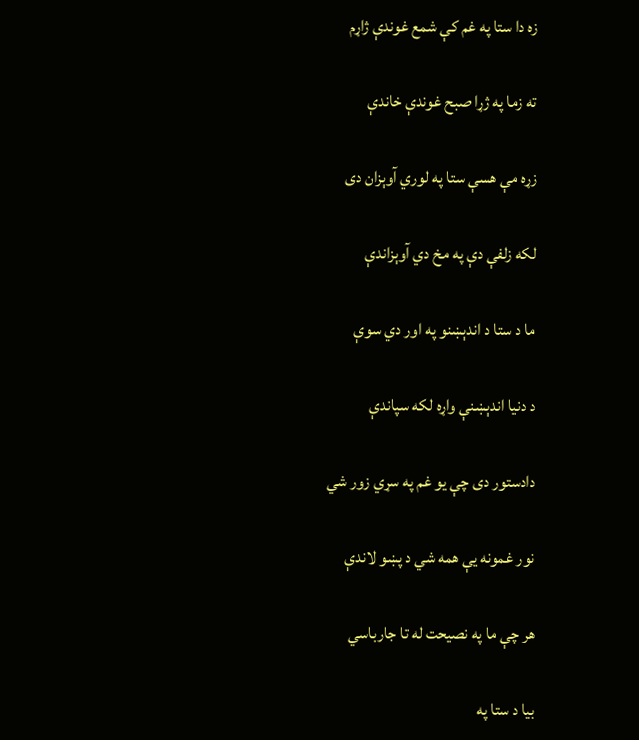زه دا ستا په غم کې شمع غوندې ژاړم

ته زما په ژړا صبح غوندې خاندې

زړه مې هسې ستا په لوري آوېزان دی

لکه زلفې دې په مخ دي آوېزاندې

ما د ستا د اندېښنو په اور دي سوې

د دنيا اندېښنې واړه لکه سپاندې

دادستور دی چې يو غم په سړي زور شي

نور غمونه يې همه شي د پښو لاندې

هر چې ما په نصيحت له تا جارباسي

بيا د ستا په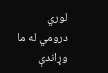لوري درومي له ما وړاندې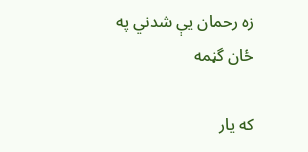زه رحمان يې شدني په ځان گڼمه

که يار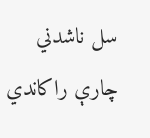سل ناشدني چارې راکاندي